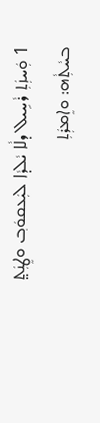1 ܘܲܚܙܲܬܼ ܪܵܚܹܝܠ ܕܠܵܐ ܝܵܠܕܵܐ ܠܝܲܥܩܘܿܒ݂ ܘܛܸܢܲܬ̤ ܒܚܵܬܼܵܗ: ܘܐܸܡܪܲܬܼ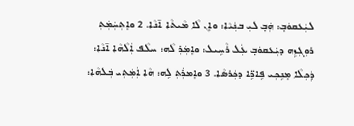ܠܝܲܥܩܘܿܒ݂: ܗܲܒ݂ ܠܝܼ ܒܢܲܝܵܐ: ܘܐܸܢ ܠܵܐ ܡܵܝܬܵܐ ܐ̄ܢܵܐ. 2 ܘܐܸܬܼܚܲܡܲܬܼ ܪܘܼܓܼܙܹܗ ܕܝܲܥܩܘܿܒ݂ ܥܲܠ ܪܵܚܹܝܠ: ܘܐܸܡܲܪ݂ ܠܵܗ: ܚܠܵܦ ܐܲܠܵܗܵܐ ܐ̄ܢܵܐ: ܕܲܟ݂ܠܵܐ ܡܸܢܹܟ݂ܝ ܦܹܐܪܹ̈ܐ ܕܟܲܪܣܵܐ. 3 ܘܐܸܡܪܲܬܼ ܠܹܗ: ܗܵܐ ܐܲܡܲܬܼܝ ܒܲܠܗܵܐ: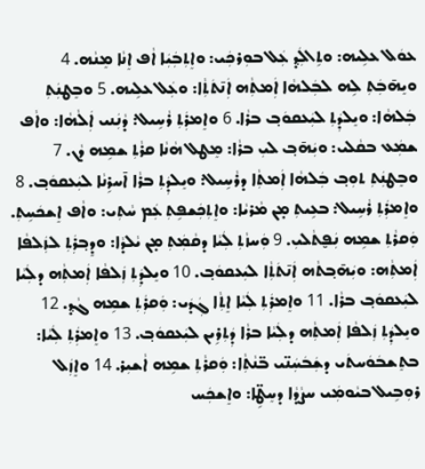ܥܘܿܠ ܥܠܹܝܗ: ܘܬܹܐܠܲܕ݂ ܥܲܠ ܒܘܼܪܟܲܝ: ܘܐܸܬܼܒܲܝܲܐ ܐܵܦ ܐܸܢܵܐ ܡܸܢܵܗ. 4 ܘܝܸܗ̄ܒܲܬܼ ܠܹܗ ܠܒܲܠܗܵܐ ܐܲܡܬܼܵܗ ܐܲܢ̄ܬܿܬܼܵܐ: ܘܥܲܠ ܥܠܹܝܗ. 5 ܘܒܸܛܢܲܬܼ ܒܲܠܗܵܐ: ܘܝܸܠܕܲܬܼ ܠܝܲܥܩܘܿܒ݂ ܒܪܵܐ. 6 ܘܐܸܡܪܲܬܼ ܪܵܚܹܝܠ: ܕܵܢܲܢܝ ܐܲܠܵܗܵܐ: ܘܐܵܦ ܫܡܲܥ ܒܩܵܠܝ: ܘܝܲܗ̄ܒ݂ ܠܝܼ ܒܪܵܐ: ܡܸܛܠ ܗܵܢܵܐ ܩܪܵܬܼ ܫܡܹܗ ܕܵܢ. 7 ܘܒܸܛܢܲܬܼ ܬܘܼܒ݂ ܒܲܠܗܵܐ ܐܲܡܬܼܵܐ ܕܪܵܚܹܝܠ: ܘܝܸܠܕܲܬܼ ܒܪܵܐ ܐ̄ܚܪܹܢܵܐ ܠܝܲܥܩܘܿܒ݂. 8 ܘܐܸܡܪܲܬܼ ܪܵܚܹܝܠ: ܒܥܹܝܬܼ ܡ̣ܢ ܡܵܪܝܵܐ: ܘܐܸܬܼܟܲܫܦܹܬܼ ܥܲܡ ܚܵܬܼܝ: ܘܐܵܦ ܐܸܫܟܿܚܹܬܼ. ܘܲܩܪܵܬܼ ܫܡܹܗ ܢܲܦ̮ܬܵܠܝܼ. 9 ܘܲܚܙܵܬܼ ܠܲܝܵܐ ܕܩܵܡܲܬܼ ܡ̣ܢ ܝܵܠܕܵܐ: ܘܕܸܒ݂ܪܲܬܼ ܠܙܲܠܦܵܐ ܐܲܡܬܼܵܗ: ܘܝܲܗ̄ܒ݂ܬܵܗ ܐܲܢ̄ܬܿܬܼܵܐ ܠܝܲܥܩܘܿܒ݂. 10 ܘܝܸܠܕܲܬܼ ܙܲܠܦܵܐ ܐܲܡܬܼܵܗ ܕܠܲܝܵܐ ܠܝܲܥܩܘܿܒ݂ ܒܪܵܐ. 11 ܘܐܸܡܪܲܬܼ ܠܲܝܵܐ ܐܸܬܼܵܐ ܓܲܕܿܝ: ܘܲܩܪܲܬܼ ܫܡܹܗ ܓܵܕ݂. 12 ܘܝܸܠܕܲܬܼ ܙܲܠܦܵܐ ܐܲܡܬܼܵܗ ܕܠܲܝܵܐ ܒܪܵܐ ܕܲܬܼܪܹܝܢ ܠܝܲܥܩܘܿܒ݂. 13 ܘܐܸܡܪܲܬܼ ܠܲܝܵܐ: ܒܬܸܫܒܿܘܿܚܬܿܝ ܕܫܲܒܿܚܲܢ̈ܝ ܒ̈ܢܵܬܼܵܐ: ܘܲܩܪܵܬܼ ܫܡܹܗ ܐܵܫܝܼܪ. 14 ܘܐܸܙܲܠ ܪܘܼܒܹܝܠ ܒܝܵܘܡܲܝ ܚܨܵܕܵܐ ܕܚܸܛܹ̈ܐ: ܘܐܸܫܟܲܚ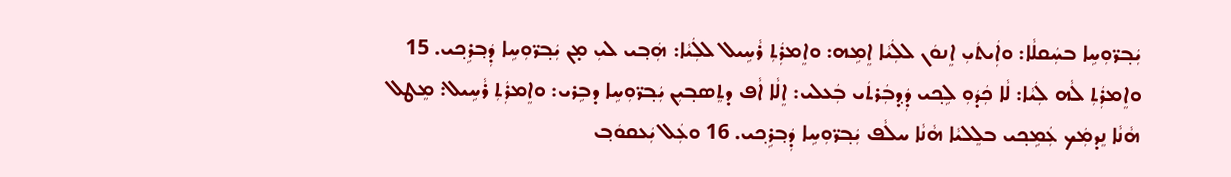ܝܲܒ݂ܪ̈ܘܼܚܹܐ ܒܚܲܩܠܵܐ: ܘܐܲܝܬܿܝܼ ܐܸܢܘܿܢ ܠܠܲܝܵܐ ܐܸܡܹܗ: ܘܐܸܡܪܲܬܼ ܪܵܚܹܝܠ ܠܠܲܝܵܐ: ܗܲܒ݂ܝ ܠܝܼ ܡ̣ܢ ܝܲܒ݂ܪ̈ܘܼܚܹܐ ܕܲܒ݂ܪܹܟ݂ܝ. 15 ܘܐܸܡܪܲܬܼ ܠܵܗ ܠܲܝܵܐ: ܠܵܐ ܟܲܕܿܘܼ ܠܹܟ݂ܝ ܕܲܕ݂ܒܲܪܬܿܝ ܒܲܥܠܝ: ܐܸܠܵܐ ܐܵܦ ܕܬܸܣܒ݂ܝܼܢ ܝܲܒ݂ܪ̈ܘܼܚܹܐ ܕܒܹܪܝ: ܘܐܸܡܪܲܬܼ ܪܵܚܹܝܠ: ܡܸܛܠ ܗܵܢܵܐ ܢܸܕܡܲܟ ܥܲܡܹܟ݂ܝ ܒܠܸܠܝܵܐ ܗܵܢܵܐ ܚܠܵܦ ܝܲܒ݂ܪ̈ܘܼܚܹܐ ܕܲܒ݂ܪܹܟ݂ܝ. 16 ܘܥܲܠ ܝܲܥܩܘܿܒ݂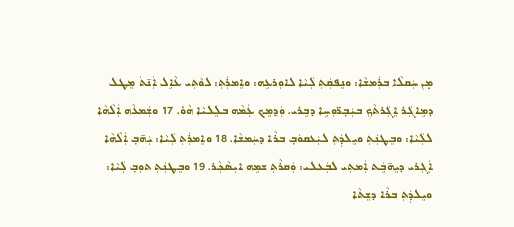ܡ̣ܢ ܚܲܩܠܵܐ ܒܪܲܡܫܵܐ: ܘܢܸܦܩܲܬܼ ܠܲܝܵܐ ܠܐܘܼܪܥܹܗ: ܘܐܸܡܪܲܬܼ: ܠܘܵܬܼܝ ܥܵܐܹܠ ܐܲܢ̄ܬܿ ܡܸܛܠ ܕܡܹܐܓܲܪ ܐܸܓܲܪܬܵܟ݂ ܒܝܲܒ݂ܪ̈ܘܼܚܹܐ ܕܒܹܪܝ. ܘܲܕ݂ܡܸܟ ܥܲܡܵܗ ܒܠܸܠܝܵܐ ܗܵܘ̇. 17 ܘܫܲܡܥܵܗ ܐܲܠܵܗܵܐ ܠܠܲܝܵܐ: ܘܒܸܛܢܲܬܼ ܘܝܸܠܕܲܬܼ ܠܝܲܥܩܘܿܒ݂ ܒܪܵܐ ܕܚܲܡܫܵܐ. 18 ܘܐܸܡܪܲܬܼ ܠܲܝܵܐ: ܝܲܗ̄ܒ݂ ܐܲܠܵܗܵܐ ܐܲܓܼܪܝ ܕܝܸܗ̄ܒܹܿܬ ܐܲܡܬܼܝ ܠܒܲܥܠܝ: ܘܲܩܪܵܬܼ ܫܡܹܗ ܐܝܼܣܵܟ݂ܵܪ. 19 ܘܒܸܛܢܲܬܼ ܬܘܼܒ݂ ܠܲܝܵܐ: ܘܝܸܠܕܲܬܼ ܒܪܵܐ ܕܫܸܬܵܐ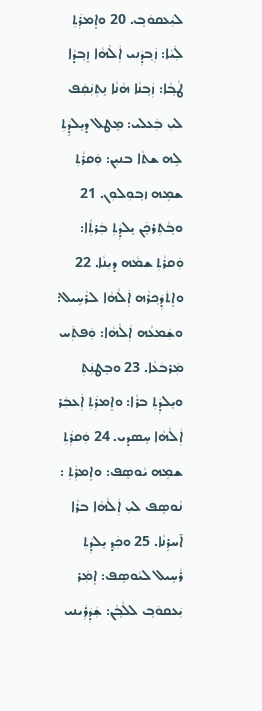ܠܝܲܥܩܘܿܒ݂. 20 ܘܐܸܡܪܲܬܼ ܠܲܝܵܐ: ܙܲܒ݂ܕܲܢܝ ܐܲܠܵܗܵܐ ܙܸܒ݂ܕܵܐ ܛܵܒ݂ܵܐ: ܙܲܒ݂ܢܵܐ ܗܵܢܵܐ ܢܸܬܼܢܲܩܲܦ ܠܝܼ ܒܲܥܠܝ: ܡܸܛܠ ܕܝܸܠܕܹܿܬܼ ܠܹܗ ܫܬܵܐ ܒܢܝܼܢ: ܘܲܩܪܵܬܼ ܫܡܹܗ ܙܒ݂ܘܼܠܘܼܢ. 21 ܘܒ݂ܵܬܼܪܟܸܿܢ ܝܸܠܕܲܬܼ ܒܲܪܬܼܵܐ: ܘܲܩܪܵܬܼ ܫܡܵܗ ܕܝܼܢܵܐ. 22 ܘܐܸܬܿܕܲܟ݂ܪܵܗ ܐܲܠܵܗܵܐ ܠܪܵܚܹܝܠ: ܘܫܲܡܥܵܗ ܐܲܠܵܗܵܐ: ܘܲܦܬܲܚ ܡܲܪܒܿܥܵܐ. 23 ܘܒܸܛܢܲܬܼ ܘܝܸܠܕܲܬܼ ܒܪܵܐ: ܘܐܸܡܪܲܬܼ ܐܲܥܒܲܪ ܐܲܠܵܗܵܐ ܚܸܣܕܝ. 24 ܘܲܩܪܲܬܼ ܫܡܹܗ ܝܵܘܣܸܦ: ܘܐܸܡܪܲܬܼ : ܢܵܘܣܸܦ ܠܝܼ ܐܲܠܵܗܵܐ ܒܪܵܐ ܐ̄ܚܪܹܢܵܐ. 25 ܘܟܲܕ݂ ܝܸܠܕܲܬܼ ܪܵܚܹܝܠ ܠܝܵܘܣܸܦ: ܐܸܡܲܪ ܝܲܥܩܘܿܒ݂ ܠܠܵܒ݂ܵܢ: ܫܲܕܲܪܲܝܢܝ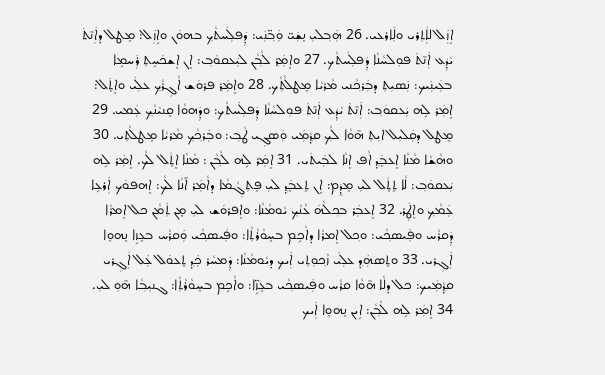ܐܹܙܲܠ ܠܐܲܬܼܪܝ ܘܠܲܐܪܥܝ. 26 ܗܲܒ݂ܠܝܼ ܢܸܫܲܝ̈ ܘܲܒ݂̈ܢܲܝ: ܕܲܦܠܲܚܬܵܟ݂ ܒܗܘܿܢ ܘܐܹܙܲܠ: ܡܸܛܠ ܕܐܲܢ̄ܬܿ ܝܵܕܲܥ ܐܲܢ̄ܬܿ ܦܘܼܠܚܵܢܵܐ ܕܲܦܠܲܚܬܵܟ. 27 ܘܐܸܡܲܪ݂ ܠܵܒ݂ܵܢ ܠܝܲܥܩܘܿܒ݂: ܐܸܢ ܐܸܫܟܿܚܹܬܼ ܪܲܚܡܹܐ ܒܥܲܝܢܲܝܟ: ܢܲܣܝܼܬܼ ܕܒܲܪܟ݂ܵܢܝ ܡܵܪܝܵܐ ܡܸܛܠܵܬܼܵܟ. 28 ܘܐܸܡܲܪ݂ ܦܪܘܿܫ ܐܵܓܼܪܵܟ݂ ܥܠܲܝ ܘܐܸܬܸܿܠ: ܐܸܡܲܪ ܠܹܗ ܝܲܥܩܘܿܒ݂: ܐܲܢ̄ܬܿ ܝܵܕܲܥ ܐܲܢ̄ܬܿ ܦܘܼܠܚܵܢܵܐ ܕܲܦܠܲܚܬܵܟ: ܘܕܲܗܘܵܐ ܩܸܢܝܵܢܵܟ݂ ܥܲܡܝ. 29 ܡܸܛܠ ܕܩܲܠܝܼܠ ܐܝܼܬܼ ܗ̄ܘܵܐ ܠܵܟ݂ ܩܕ݂ܵܡܲܝ ܘܲܣܓܼܝ ܛܵܒ݂: ܘܒܲܪܟ݂ܵܟ݂ ܡܵܪܝܵܐ ܡܸܛܠܵܬܼܝ. 30 ܘܗܵܫܵܐ ܡܵܢܵܐ ܐܸܥܒܸܿܕ݂ ܐܵܦ ܐܸܢܵܐ ܠܒܲܝܬܿܝ. 31 ܐܸܡܲܪ ܠܹܗ ܠܵܒ݂ܵܢ : ܡܵܢܵܐ ܐܸܬܸܿܠ ܠܵܟ. ܐܸܡܲܪ ܠܹܗ ܝܲܥܩܘܿܒ݂: ܠܵܐ ܬܸܬܸܿܠ ܠܝܼ ܡܸܕܸܿܡ: ܐܸܢ ܬܸܥܒܸܿܕ݂ ܠܝܼ ܦܸܬܼܓ݂ܵܡܵܐ ܕܐܵܡܲܪ ܐ̄ܢܵܐ ܠܵܟ: ܐܸܗܦܘܿܟ ܐܲܪܥܹܐ ܥܲܡܵܟ݂ ܘܐܸܛܲܪ. 32 ܐܸܥܒܲܪ ܒܟ݂ܠܵܗܿ ܥܵܢܵܟ݂ ܝܵܘܡܵܢܵܐ: ܘܐܸܦܪܘܿܫ ܠܝܼ ܡ̣ܢ ܬܲܡܵܢ ܟܠ ܐܸܡܪܵܐ ܕܲܩܪܵܚ ܘܦܲܝܣܟ݂ܵܝ: ܘܟ݂ܠ ܐܸܡܪܵܐ ܕܐܵܟܹܡ ܒܚܸܘܵܪܵܬܼܵܐ: ܘܦܲܝܣܟ݂ܵܝ ܘܲܩܪܵܚ ܒܥܸܙܹܐ ܢܸܗܘܸܐ ܐܲܓܼܪܝ. 33 ܘܬܸܣܗܲܕ݂ ܥܠܲܝ ܙܵܟ݂ܘܼܬܼܝ ܐܲܝܟ ܕܝܵܘܡܵܢܵܐ: ܕܲܡܚܵܪ ܟܲܕ݂ ܬܸܥܘܿܠ ܥܲܠ ܐܲܓܼܪܝ ܩܕ݂ܵܡܲܝܟ: ܟܠ ܕܠܵܐ ܗ̄ܘܵܐ ܩܪܵܚ ܘܦܲܝܣܟ݂ܵܝ ܒܥܸܙܹ̈ܐ: ܘܐܵܟܹܡ ܒܚܸܘܵܪܵܬܼܵܐ: ܓܢܝܼܒ݂ܵܐ ܗ̄ܘܼ ܠܝܼ. 34 ܐܸܡܲܪ ܠܹܗ ܠܵܒ݂ܵܢ: ܐܹܝܢ ܢܸܗܘܸܐ ܐܲܝܟ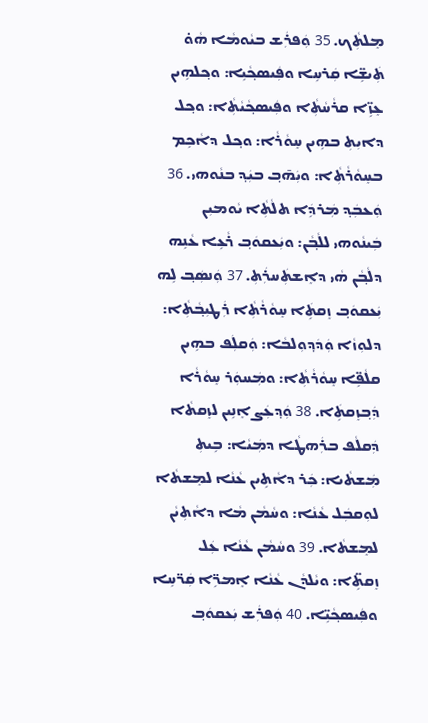ܡܸܠܬܼܵܟ. 35 ܘܲܦܪܲܫ ܒܝܵܘܡܵܐ ܗܵܘ̇ ܬܲܝܫܹ̈ܐ ܩܲܪܚܹܐ ܘܦܲܝܣܟ݂ܵܝܹܐ: ܘܟ݂ܠܗܹܝܢ ܥܸܙܹ̈ܐ ܩܪܵܚܵܬܼܵܐ ܘܦܲܝܣܟ݂ܵܝܵܬܼܵܐ: ܘܟ݂ܠ ܕܐܝܼܬܼ ܒܗܹܝܢ ܚܸܘܵܪܵܐ: ܘܟ݂ܠ ܕܐܵܟܹܡ ܒܚܸܘܵܪܵܬܼܵܐ: ܘܝܲܗ̄ܒ݂ ܒܝܲܕ݂ ܒܢܵܘܗܝ. 36 ܘܲܥܒܲܕ݂ ܡܲܪܕܹܿܐ ܬܠܵܬܼܵܐ ܝܵܘܡܝܼܢ ܒܲܝܢܵܘܗܝ ܠܠܵܒ݂ܵܢ: ܘܝܲܥܩܘܿܒ݂ ܪܵܥܹܐ ܥܵܢܹܗ ܕܠܵܒ݂ܵܢ ܗܵܝ ܕܐܸܫܬܲܚܪܲܬܼ. 37 ܘܲܢܣܲܒ݂ ܠܹܗ ܝܲܥܩܘܿܒ݂ ܙܸܩܬܹܿܐ ܚܸܘܵܪܵܬܼܵܐ ܪܲܛܝܼܒ݂ܵܬܼܵܐ: ܕܠܘܼܙܵܐ ܘܲܕܿܕ݂ܘܼܠܒܵܐ: ܘܲܩܠܲܦ ܒܗܹܝܢ ܩܠܵܦܹ̈ܐ ܚܸܘܵܪܵܬܼܵܐ: ܘܡܲܚܘܲܪ ܚܸܘܵܪܵܐ ܕܲܒ݂ܙܸܩܬܹܿܐ. 38 ܘܲܕ݂ܥܲܨ ܐܸܢܹܝܢ ܠܙܸܩܬܵܐ ܕܲܩܠܵܦ ܒܪܲܗܛܵܐ ܕܡܲܝܵܐ: ܒܹܝܬܼ ܡܲܫܬܵܝܐ: ܟܲܪ ܕܐܵܬܹܝܢ ܥܵܢܵܐ ܠܡܸܫܬܵܐ ܠܘܼܩܒܲܠ ܥܵܢܵܐ: ܘܚܵܡܵܢ ܡܵܐ ܕܐܵܬܼܝܵܢ ܠܡܸܫܬܵܐ. 39 ܘܚܵܡܵܢ ܥܵܢܵܐ ܥܲܠ ܙܸܩܬܹ̈ܐ: ܘܝܵܠܕܵܢ ܥܵܢܵܐ ܐܸܡܪܹ̈ܐ ܩܲܪ̈ܚܹܐ ܘܦܲܝܣܟ݂ܵܝܹ̈ܐ. 40 ܘܲܦܪܲܫ ܝܲܥܩܘܿܒ݂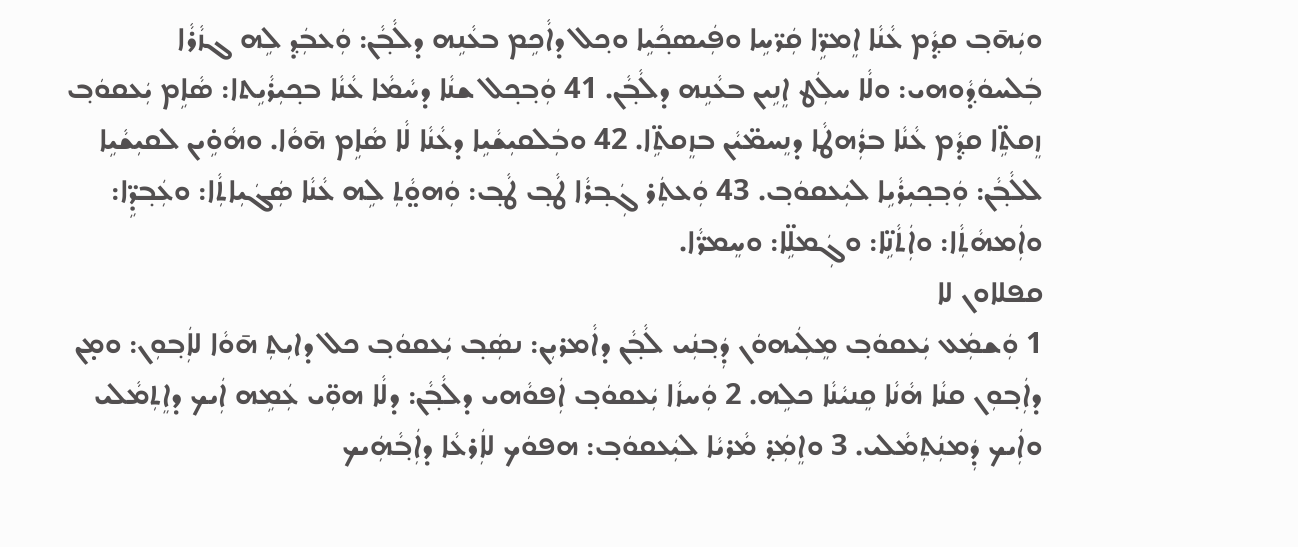ܘܝܲܗ̄ܒ݂ ܩܕ݂ܵܡ ܥܵܢܵܐ ܐܸܡܪܹ̈ܐ ܩܲܪ̈ܚܹܐ ܘܦܲܝܣܟ݂ܵܝܹܐ ܘܟ݂ܠ ܕܐܵܟܹܡ ܒܥܵܢܹܗ ܕܠܵܒ݂ܵܢ: ܘܲܥܒܲܕ݂ ܠܹܗ ܓܙܵܪܵܐ ܒܲܠܚܘܿܕ݂ܵܘܗܝ: ܘܠܵܐ ܚܠܲܛ ܐܸܢܹܝܢ ܒܥܵܢܹܗ ܕܠܵܒ݂ܵܢ. 41 ܘܲܒ݂ܟ݂ܠ ܫܢܵܐ ܕܚܵܡܵܐ ܥܵܢܵܐ ܒܟ݂ܝܼܪܵܝܹܬܐ: ܣܵܐܹܡ ܝܲܥܩܘܿܒ݂ ܙܸܩܬܹ̈ܐ ܩܕ݂ܵܡ ܥܵܢܵܐ ܒܪܲܗܛܵܐ ܕܢܸܚܡ̈ܝܵܢ ܒܙܸܩܬܹ̈ܐ. 42 ܘܒܲܠܩܝܼܫܵܝܹܐ ܕܥܵܢܵܐ ܠܵܐ ܣܵܐܹܡ ܗ̄ܘܵܐ. ܘܗܵܘܹ̇ܝܢ ܠܩܝܼܫܵܝܹܐ ܠܠܵܒ݂ܵܢ: ܘܲܒ݂ܟ݂ܝܼܪܵܝܹܐ ܠܝܲܥܩܘܿܒ݂. 43 ܘܲܥܬܲܪ ܓܲܒ݂ܪܵܐ ܛܵܒ݂ ܛܵܒ݂: ܘܲܗܘ̤ܵܬܼ ܠܹܗ ܥܵܢܵܐ ܣܲܓܿܝܼܐܬܼܵܐ: ܘܥܲܒ݂ܕܹ̈ܐ: ܘܐܲܡܗܵܬܼܵܐ: ܘܐܲܬܵܢܹ̈ܐ: ܘܓܲܡܠܹ̈ܐ: ܘܚܸܡܪ̈ܵܐ.
ܩܦܠܐܘܢ ܠܐ
1 ܘܲܫܡܲܥ ܝܲܥܩܘܿܒ݂ ܡܸܠܲܝܗܘܿܢ ܕܲܒ݂ܢܲܝ ܠܵܒ݂ܵܢ ܕܐܵܡܪܝܼܢ: ܢܣܲܒ݂ ܝܲܥܩܘܿܒ݂ ܟܠ ܕܐܝܼܬܼ ܗ̄ܘܵܐ ܠܐܲܒ݂ܘܼܢ: ܘܡ̣ܢ ܕܐܲܒ݂ܘܼܢ ܩܢܵܐ ܗܵܢܵܐ ܩܸܢܝܵܢܵܐ ܟܠܹܗ. 2 ܘܲܚܙܵܐ ܝܲܥܩܘܿܒ݂ ܐܲܦܘܵܗܝ ܕܠܵܒ݂ܵܢ: ܕܠܵܐ ܗܘܼ̈ܝ ܥܲܡܹܗ ܐܲܝܟ ܕܐܸܬܼܡܵܠܝ ܘܐܲܝܟ ܕܲܡܢܲܬܼܡܵܠܝ. 3 ܘܐܸܡܲܪ݂ ܡܵܪܝܵܐ ܠܝܲܥܩܘܿܒ݂: ܗܦܘܿܟ ܠܐܲܪܥܵܐ ܕܐܲܒ݂ܵܗܲܝܟ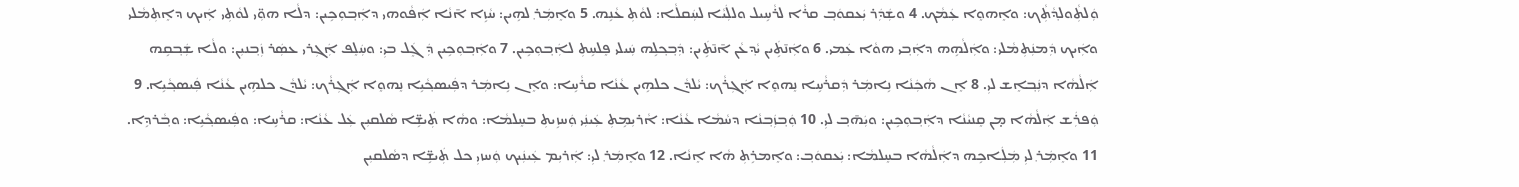ܘܲܠܬܼܵܘܠܕ݂ܵܬܼܵܟ: ܘܐܸܗܘܸܐ ܥܲܡܵܟ. 4 ܘܫܲܕܲܪ ܝܲܥܩܘܿܒ݂ ܩܪܵܐ ܠܪܵܚܹܝܠ ܘܠܠܲܝܵܐ ܠܚܲܩܠܵܐ: ܠܘܵܬܼ ܥܵܢܹܗ. 5 ܘܐܸܡܲܪ݂ ܠܗܹܝܢ: ܚܵܙܹܐ ܐ̄ܢܵܐ ܐܲܦܵܘܗܝ ܕܐܲܒ݂ܘܼܟܹܝܢ: ܕܠܵܐ ܗܘܼ̈ܝ ܠܘܵܬܼܝ ܐܲܝܟ ܕܐܸܬܼܡܵܠܝ ܘܐܲܝܟ ܕܲܡܢܲܬܼܡܵܠܝ: ܘܐܲܠܵܗܹܗ ܕܐܲܒ݂ܝ ܗܘܵܐ ܥܲܡܝ. 6 ܘܐܲܢ̄ܬܹܿܝܢ ܝܵܕ݂ܥܵܢ ܐ̄ܢ̄ܬܹܿܝܢ: ܕܲܒ݂ܟ݂ܠܹܗ ܚܲܝܠܝ ܦܸܠܚܹܬܼ ܠܐܲܒ݂ܘܼܟܹܝܢ. 7 ܘܐܲܒ݂ܘܼܟܹܝܢ ܕܲܓܸܿܠ ܒܝܼ: ܘܚܲܠܸܦ ܐܲܓܼܪܝ ܥܣܲܪ ܙܲܒ݂ܢܝܼܢ: ܘܠܵܐ ܫܲܒ݂ܩܹܗ ܐܲܠܵܗܵܐ ܕܢܲܒ݂ܐܸܫ ܠܝܼ. 8 ܐܸܢ ܗܵܟܲܢܵܐ ܢܹܐܡܲܪ ܕܲܩܪܵܚܹܐ ܢܸܗܘܸܐ ܐܲܓܼܪܵܟ: ܝܵܠܕܵܢ ܟܠܗܹܝܢ ܥܵܢܵܐ ܩܪܵܚܹܐ: ܘܐܸܢ ܢܹܐܡܲܪ ܕܦܲܝܣܟ݂ܵܝܹܐ ܢܸܗܘܸܐ ܐܲܓܼܪܵܟ: ܝܵܠܕܵܢ ܟܠܗܹܝܢ ܥܵܢܵܐ ܦܲܝܣܟ݂ܵܝܹܐ. 9 ܘܲܦܪܲܫ ܐܲܠܵܗܵܐ ܡ̣ܢ ܩܸܢܝܵܢܵܐ ܕܐܲܒ݂ܘܼܟܹܝܢ: ܘܝܲܗ̄ܒ݂ ܠܝܼ. 10 ܘܲܒ݂ܙܲܒ݂ܢܵܐ ܕܚܵܡܵܐ ܥܵܢܵܐ: ܐܵܪܝܼܡܹܬܼ ܥܲܝܢܲܝ ܘܲܚܙܹܝܬܼ ܒܚܸܠܡܵܐ: ܘܗܵܐ ܬܲܝܫܹ̈ܐ ܣܵܠܩܝܼܢ ܥܲܠ ܥܵܢܵܐ: ܩܪܵܚܹܐ: ܘܦܲܝܣܟ݂ܵܝܹܐ: ܘܒ݂ܵܪܕܹܐ. 11 ܘܐܸܡܲܪ݂ ܠܝܼ ܡܲܠܲܐܟܹܗ ܕܐܲܠܵܗܵܐ ܒܚܸܠܡܵܐ: ܝܲܥܩܘܿܒ݂: ܘܐܸܡܪܹܬܼ ܗܵܐ ܐܸܢܵܐ. 12 ܘܐܸܡܲܪ݂ ܠܝܼ: ܐܲܪܝܼܡ ܥܲܝܢܲܝܟ ܘܲܚܙܝܼ ܟܠ ܬܲܝܫܹ̈ܐ ܕܣܵܠܩܝܼܢ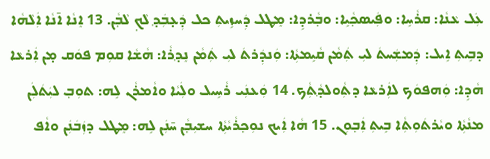ܥܲܠ ܥܵܢܵܐ: ܩܪܵܚܹܐ: ܘܦܲܝܣܟ݂ܵܝܹܐ: ܘܒ݂ܵܪܕܹܐ: ܡܸܛܠ ܕܲܚܙܹܝܬܼ ܟܠ ܕܲܥ̣ܒܲܕ݂ ܠܵܟ݂ ܠܵܒ݂ܵܢ. 13 ܐܸܢܵܐ ܐ̄ܢܵܐ ܐܲܠܵܗܵܐ ܕܒܹܝܬܼ ܐܹܝܠ: ܕܲܡܫܲܚܬܿ ܠܝܼ ܬܲܡܵܢ ܩܵܝܹܡܬܼܵܐ: ܘܲܢܕܲܪܬܿ ܠܝܼ ܬܲܡܵܢ ܢܸܕ݂ܪܵܐ: ܗܵܫܵܐ ܩܘܼܡ ܦܘܿܩ ܡ̣ܢ ܐܲܪܥܵܐ ܗܵܕܹܐ: ܘܲܗܦܘܿܟ ܠܐܲܪܥܵܐ ܕܬܼܵܘܠܕ݂ܵܬܼܵܟ. 14 ܘܲܥܢܲܝ ܪܵܚܹܝܠ ܘܠܲܝܵܐ ܘܐܵܡܪܵܢ ܠܹܗ: ܬܘܼܒ݂ ܠܝܲܬܿܠܲܢ ܡܢܵܬܼܵܐ ܘܝܵܪܬܿܘܼܬܼܵܐ ܒܹܝܬܼ ܐܲܒ݂ܘܼܢ. 15 ܗܵܐ ܐܲܝܟ ܢܘܼܟ݂ܪܵܝܵܬܼܵܐ ܚܫܝܼܒ݂ܵܢ ܚ̄ܢܲܢ ܠܹܗ: ܡܸܛܠ ܕܙܲܒܿܢܲܢ ܘܐܵܦ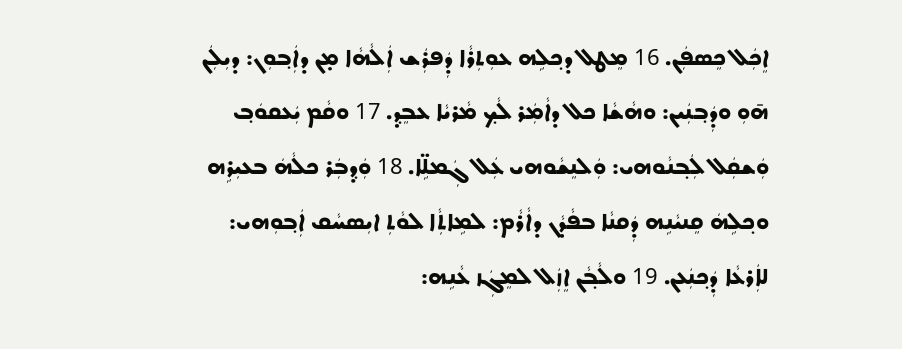ܐܸܟܲܠ ܟܸܣܦܲܢ. 16 ܡܸܛܠ ܕܟ݂ܠܹܗ ܥܘܼܬܼܪܵܐ ܕܲܦܪܲܫ ܐܲܠܵܗܵܐ ܡ̣ܢ ܕܐܲܒ݂ܘܼܢ: ܕܝܼܠܲܢ ܗ̄ܘܼ ܘܕܲܒ݂ܢܲܝܢ: ܘܗܵܫܵܐ ܟܠ ܕܐܵܡܲܪ ܠܵܟ݂ ܡܵܪܝܵܐ ܥܒܸܕ݂. 17 ܘܩܵܡ ܝܲܥܩܘܿܒ݂ ܘܲܫܩܲܠ ܠܲܒ݂ܢܵܘܗܝ: ܘܲܠܢܸܫܵܘܗܝ ܥܲܠ ܓܲܡܠܹ̈ܐ. 18 ܘܲܕ݂ܒܲܪ ܟܠܵܗܿ ܒܥܝܼܪܹܗ ܘܟ݂ܠܹܗܿ ܩܸܢܝܵܢܹܗ ܕܲܩܢܵܐ ܒܦܵܕܵܢ ܕܐܵܪܵܡ: ܠܡܹܐܬܼܵܐ ܠܘܵܬܼ ܐܝܼܣܚܵܩ ܐܲܒ݂ܘܼܗܝ: ܠܐܲܪܥܵܐ ܕܲܟ݂ܢܲܥܢ. 19 ܘܠܵܒ݂ܵܢ ܐܸܙܲܠ ܠܡܸܓܲܙ ܥܵܢܹܗ: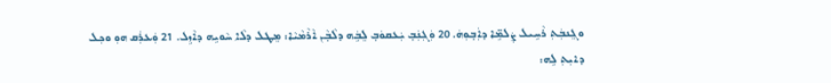ܘܓܸܢܒܲܬܼ ܪܵܚܹܝܠ ܨܲܠܡܹ̈ܐ ܕܐܲܒ݂ܘܼܗܿ. 20 ܘܲܓܼܢܲܒ݂ ܝܲܥܩܘܿܒ݂ ܠܸܒܹܿܗ ܕܠܵܒ݂ܵܢ ܐܵܪܵܡܵܝܵܐ: ܡܸܛܠ ܕܠܵܐ ܚܵܘܝܹܗ ܕܐܵܙܹܠ. 21 ܘܲܥܪܲܩ ܗܘܼ ܘܟ݂ܠ ܕܐܝܼܬܼ ܠܹܗ: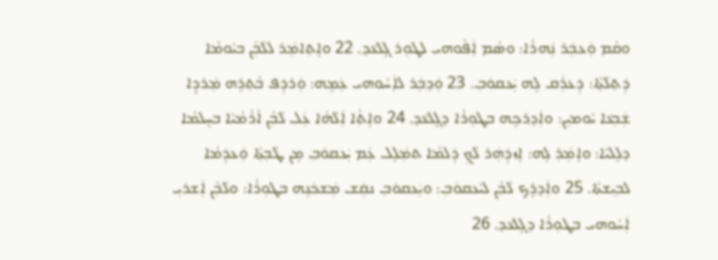ܘܩܵܡ ܘܲܥܒܲܪ ܢܲܗܪܵܐ: ܘܣܵܡ ܐܲܦܵܘܗܝ ܠܛܘܼܪ ܓܸܠܥܵܕ݂. 22 ܘܐܸܬܼܐܡܲܪ ܠܠܵܒ݂ܵܢ ܒܝܵܘܡܵܐ ܕܲܬܼܠܵܬܼܵܐ: ܕܲܥܪܲܩ ܠܹܗ ܝܲܥܩܘܿܒ݂. 23 ܘܲܕ݂ܒܲܪ ܠܐܲܚܵܘܗܝ ܥܲܡܹܗ: ܘܲܪܕܲܦ ܒܵܬܼܪܹܗ ܡܲܪܕܸܐ ܫܲܒ݂ܥܵܐ ܝܵܘܡܝܼܢ: ܘܐܲܕ݂ܪܟܹܗ ܒܛܘܼܪܵܐ ܕܓܸܠܥܵܕ݂. 24 ܘܐܸܬܼܵܐ ܐܲܠܵܗܵܐ ܥܲܠ ܠܵܒ݂ܵܢ ܐܵܪܵܡܵܝܵܐ ܒܚܸܠܡܵܐ ܕܠܸܠܝܵܐ: ܘܐܸܡܲܪ݂ ܠܹܗ: ܐܸܙܕܲܗܲܪ ܠܵܟ݂ ܕܲܠܡܵܐ ܬܡܲܠܸܠ ܥܲܡ ܝܲܥܩܘܿܒ݂ ܡ̣ܢ ܛܵܒ݂ܬܼܵܐ ܘܲܥܕܲܡܵܐ ܠܒ݂ܝܼܫܬܵܐ. 25 ܘܐܲܕ݂ܪܸܟ ܠܵܒ݂ܵܢ ܠܝܵܥܩܘܿܒ݂: ܘܝܲܥܩܘܿܒ݂ ܢܩܲܫ ܡܲܫܟܿܢܹܗ ܒܛܘܼܪܵܐ: ܘܠܵܒ݂ܵܢ ܐܲܫܪܝܼ ܐܲܚܵܘܗܝ ܒܛܘܼܪܵܐ ܕܓܸܠܥܵܕ݂. 26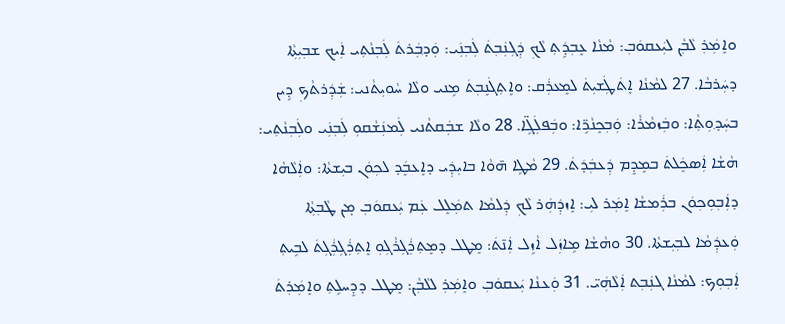ܘܐܸܡܲܪ݂ ܠܵܒ݂ܵܢ ܠܝܲܥܩܘܿܒ݂: ܡܵܢܵܐ ܥܸܒ݂ܕܹܿܬܼ ܠܵܟ݂ ܕܲܓܼܢܲܒ݂ܬܿ ܠܲܒ݂ܢܲܝ: ܘܲܕ݂ܒܲܪܬܿ ܠܲܒ݂ܢܵܬܼܝ ܐܲܝܟ ܫܒ݂ܝܼܬܼܵܐ ܕܚܲܪܒܵܐ. 27 ܠܡܵܢܵܐ ܐܸܬܿܛܲܫܝܼܬܿ ܠܡܸܥܪܲܩ: ܘܐܸܬܼܓܿܢܸܒ݂ܬܿ ܡܹܢܝ ܘܠܵܐ ܚܵܘܝܼܬܵܢܝ: ܫܲܕܲܪܬܵܟ݂ ܕܹܝܢ ܒܚܲܕ݂ܘܼܬܼܵܐ: ܘܒܲܙܡܵܪܵܐ: ܘܲܒ݂ܟܸܢܵܪܹ̈ܐ: ܘܒܲܦܠܲܓܹ̈ܐ. 28 ܘܠܵܐ ܫܒܲܩܬܵܢܝ ܠܲܡܢܲܫܵܩܘܼ ܠܲܒ݂ܢܲܝ ܘܠܲܒ݂ܢܵܬܼܝ: ܗܵܫܵܐ ܐܲܣܟܸܿܠܬܿ ܒܡܸܕܸܡ ܕܲܥܒܲܕܿܬܿ. 29 ܡܵܛܹܐ ܗ̄ܘܵܐ ܒܐܝܼܕܲܝ ܕܐܸܥܒܸܿܕ ܠܟ݂ܘܿܢ ܒܝܼܫܬܵܐ: ܘܐܲܠܵܗܵܐ ܕܐܲܒ݂ܘܼܟ݂ܘܿܢ ܒܪܲܡܫܵܐ ܐܸܡܲܪ ܠܝܼ: ܐܸܙܕܲܗܲܪ ܠܵܟ݂ ܕܲܠܡܵܐ ܬܡܲܠܸܠ ܥܲܡ ܝܲܥܩܘܿܒ݂ ܡ̣ܢ ܛܵܒ݂ܬܼܵܐ ܘܲܥܕܲܡܵܐ ܠܒ݂ܝܼܫܬܵܐ. 30 ܘܗܵܫܵܐ ܡܹܐܙܲܠ ܐܵܙܹܠ ܐܲܢ̄ܬܿ: ܡܸܛܠ ܕܡܸܬܼܪܲܓܼܪܵܓܼܘܼ ܐܸܬܼܪܲܓܼܪܲܓܼܬܿ ܠܒܹܝܬܼ ܐܲܒ݂ܘܼܟ: ܠܡܵܢܵܐ ܓܢܲܒ݂ܬ ܐܲܠܵܗܲܝ̈. 31 ܘܲܥܢܵܐ ܝܲܥܩܘܿܒ݂ ܘܐܸܡܲܪ݂ ܠܠܵܒ݂ܵܢ: ܡܸܛܠ ܕܕܸܚܠܹܬܼ ܘܐܸܡܲܪ݂ܬܿ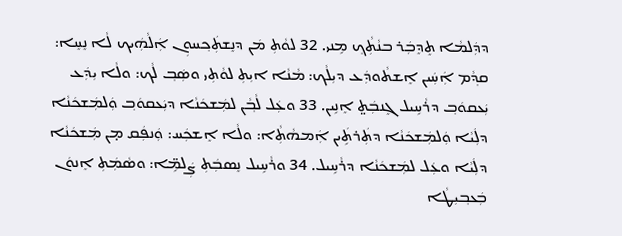ܕܕܲܠܡܵܐ ܬܸܕܸܒܲܪ ܒܢܵܬܼܵܟ݂ ܡܹܢܝ. 32 ܠܘܵܬܼ ܡܿܢ ܕܢܸܫܬܲܟ݂ܚܘܼܢ ܐܲܠܵܗܲܝܟ ܠܵܐ ܢܸܚܸܐ: ܩܕ݂ܵܡ ܐܲܚܲܝܢ ܐܸܫܬܵܘܕܲܥ ܕܝܼܠܵܟ: ܡܵܢܵܐ ܐܝܼܬܼ ܠܘܵܬܼܝ ܘܣܲܒ݂ ܠܵܟ: ܘܠܵܐ ܝܼܕܲܥ ܝܲܥܩܘܿܒ݂ ܕܪܵܚܹܝܠ ܓܸܢܒܲܬ̤ ܐܸܢܹܝܢ. 33 ܘܥܲܠ ܠܵܒ݂ܵܢ ܠܡܲܫܟܿܢܵܐ ܕܝܲܥܩܘܿܒ݂ ܘܲܠܡܲܫܟܿܢܵܐ ܕܠܲܝܵܐ ܘܲܠܡܲܫܟܿܢܵܐ ܕܬܲܪܬܹܿܝܢ ܐܲܡܗܵܬܼܵܐ: ܘܠܵܐ ܐܸܫܟܲܚ: ܘܲܢܦܲܩ ܡ̣ܢ ܡܲܫܟܿܢܵܐ ܕܠܲܝܵܐ ܘܥܲܠ ܠܡܲܫܟܿܢܵܐ ܕܪܵܚܹܝܠ. 34 ܘܪܵܚܹܝܠ ܢܸܣܒܲܬܼ ܨܲܠܡܹ̈ܐ: ܘܣܵܡܲܬܼ ܐܸܢܘܿܢ ܒܲܥܒ݂ܝܼܛܵܐ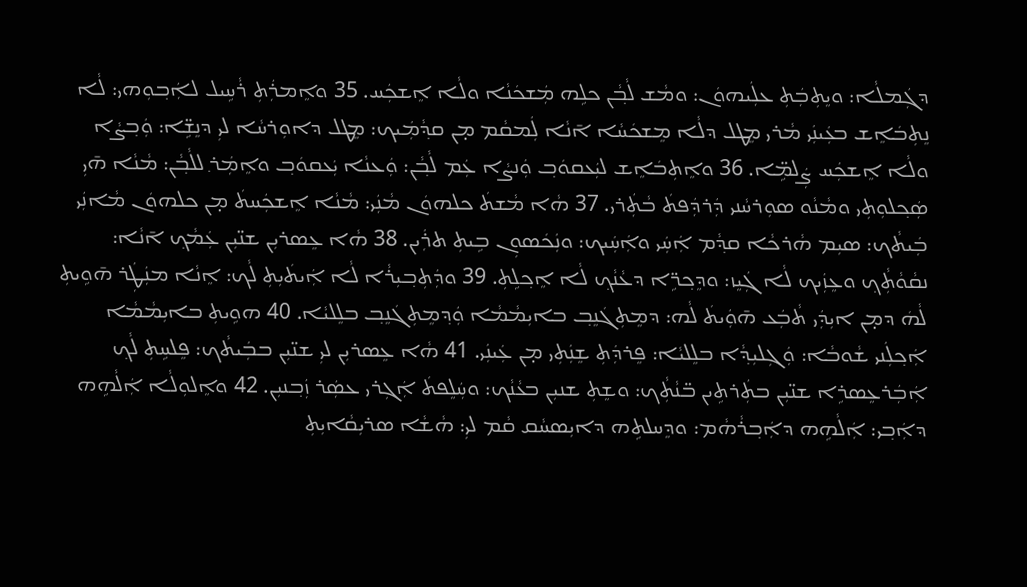ܕܓܲܡܠܵܐ: ܘܝܸܬܼܒܲܬܼ ܥܠܲܝܗܘܿܢ: ܘܡܵܫ ܠܵܒ݂ܵܢ ܟܠܹܗ ܡܲܫܟܿܢܵܐ ܘܠܵܐ ܐܸܫܟܲܚ. 35 ܘܐܸܡܪܲܬܼ ܪܵܚܹܝܠ ܠܐܲܒ݂ܘܼܗܝ: ܠܵܐ ܢܸܬܼܒܿܐܸܫ ܒܥܲܝܢܲܝ ܡܵܪܝ ܡܸܛܠ ܕܠܵܐ ܡܸܫܟܿܚܵܐ ܐ̄ܢܵܐ ܠܲܡܩܵܡ ܡ̣ܢ ܩܕ݂ܵܡܲܝܟ: ܡܸܛܠ ܕܐܘܼܪܚܵܐ ܠܝܼ ܕܢܸܫܹ̈ܐ: ܘܲܒ݂ܨܵܐ ܘܠܵܐ ܐܸܫܟܲܚ ܨܲܠܡܹ̈ܐ. 36 ܘܐܸܬܼܒܿܐܸܫ ܠܝܲܥܩܘܿܒ݂ ܘܲܢܨܵܐ ܥܲܡ ܠܵܒ݂ܵܢ: ܘܲܥܢܵܐ ܝܲܥܩܘܿܒ݂ ܘܐܸܡܲܪ݂ ܠܠܵܒ݂ܵܢ: ܡܵܢܵܐ ܗ̄ܝܼ ܣܲܟ݂ܠܘܼܬܼܝ ܘܡܵܢܵܘ ܣܘܼܪܚܵܢܝ ܕܲܪܕܲܦܬܿ ܒܵܬܲܪܝ. 37 ܗܵܐ ܡܵܫܬܿ ܟܠܗܘܿܢ ܡܵܢܲܝ: ܡܵܢܵܐ ܐܸܫܟܲܚܬܿ ܡ̣ܢ ܟܠܗܘܿܢ ܡܵܐܢܲܝ ܒܲܝܬܵܟ: ܣܝܼܡ ܗܵܪܟܵܐ ܩܕ݂ܵܡ ܐܲܚܲܝ ܘܐܲܚܲܝܟ: ܘܢܲܟܿܣܘܼܢ ܒܹܝܬܼ ܬܪܲܝܢ. 38 ܗܵܐ ܥܸܣܪܝܼܢ ܫܢ̈ܝܼܢ ܥܲܡܵܟ݂ ܐ̄ܢܵܐ: ܢܩܵܘܵܬܼܵܟ݂ ܘܥܸܙܲܝܟ ܠܵܐ ܓܲܝܸܙ: ܘܕܸܟ݂ܪܹ̈ܐ ܕܥܵܢܵܟ݂ ܠܵܐ ܐܸܟ݂ܠܹܬܼ. 39 ܘܕܲܬܼܒ݂ܝܼܪܵܐ ܠܵܐ ܐܲܝܬܿܝܼܬܼ ܠܵܟ: ܐܸܢܵܐ ܡܢܲܛܲܪ ܗ̄ܘܹܝܬܼ ܠܵܗܿ ܕܡ̣ܢ ܐܝܼܕܲܝ ܬܵܒܲܥ ܗ̄ܘܲܝܬܿ ܠܵܗ: ܕܡܸܬܼܓܿܢܸܒ݂ ܒܐܝܼܡܵܡܵܐ ܘܲܕ݂ܡܸܬܼܓܿܢܸܒ݂ ܒܠܸܠܝܵܐ. 40 ܗܘܹܝܬܼ ܒܐܝܼܡܵܡܵܐ ܐܲܟ݂ܠܲܢܝ ܫܵܘܒܵܐ: ܘܲܓܼܠܝܼܕ݂ܵܐ ܒܠܸܠܝܵܐ: ܦܸܪܕܲܬܼ ܫܸܢܲܬܼܝ ܡ̣ܢ ܥܲܝܢܲܝ. 41 ܗܵܐ ܥܸܣܪܝܼܢ ܠܝܼ ܫܢ̈ܝܼܢ ܒܒܲܝܬܵܟ: ܦܸܠܚܹܬܼ ܠܵܟ݂ ܐܲܒܲܪܥܸܣܪܹܐ ܫܢ̈ܝܼܢ ܒܬܲܪܬܹܝܢ ܒ̈ܢܵܬܼܵܟ: ܘܫܸܬܼ ܫܢܝܼܢ ܒܥܵܢܵܟ: ܘܚܲܠܸܦܬܿ ܐܲܓܼܪܝ ܥܣܲܪ ܙܲܒ݂ܢܝܼܢ. 42 ܘܐܸܠܘܼܠܵܐ ܐܲܠܵܗܹܗ ܕܐܲܒ݂ܝ: ܐܲܠܵܗܹܗ ܕܐܲܒ݂ܪܵܗܵܡ: ܘܕܸܚܠܬܹܗ ܕܐܝܼܣܚܵܩ ܩܵܡ ܠܝܼ: ܗܵܫܵܐ ܣܪܝܼܩܵܐܝܼܬܼ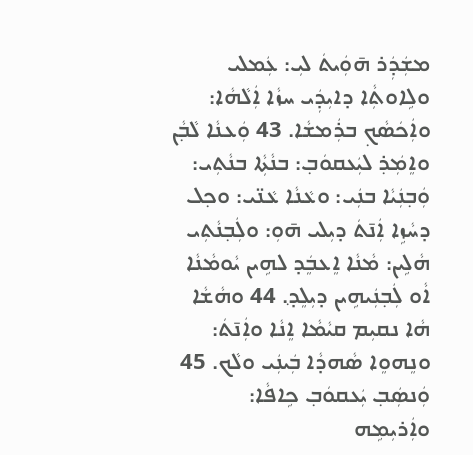ܡܫܲܕܲܪ ܗ̄ܘܲܝܬܿ ܠܝܼ: ܥܲܡܠܝ ܘܠܹܐܘܬܼܵܐ ܕܐܝܼܕܲܝ ܚܙܵܐ ܐܲܠܵܗܵܐ: ܘܐܲܟܿܣܵܟ݂ ܒܪܲܡܫܵܐ. 43 ܘܲܥܢܵܐ ܠܵܒ݂ܵܢ ܘܐܸܡܲܪ݂ ܠܝܲܥܩܘܿܒ݂: ܒܢܵܬܼܵܐ ܒܢܵܬܼܝ: ܘܲܒ݂ܢܲܝܵܐ ܒܢܲܝ: ܘܥܵܢܵܐ ܥܵܢ̈ܝ: ܘܟ݂ܠ ܕܚܵܙܹܐ ܐܲܢ̄ܬܿ ܕܝܼܠܝ ܗ̄ܘܼ: ܘܠܲܒ݂ܢܵܬܼܝ ܗܵܠܹܝܢ: ܡܵܢܵܐ ܐܸܥܒܸܿܕ ܠܗܹܝܢ ܝܵܘܡܵܢܵܐ ܐܵܘ ܠܲܒ݂ܢܲܝܗܹܝܢ ܕܝܼܠܸܕ݂. 44 ܘܗܵܫܵܐ ܗܵܐ ܢܩܝܼܡ ܩܝܵܡܵܐ ܐܸܢܵܐ ܘܐܲܢ̄ܬܿ: ܘܢܸܗܘܸܐ ܣܵܗܕܵܐ ܒܲܝܢܲܝ ܘܠܵܟ. 45 ܘܲܢܣܲܒ݂ ܝܲܥܩܘܿܒ݂ ܟܹܐܦܵܐ: ܘܐܲܪܝܼܡܹܗ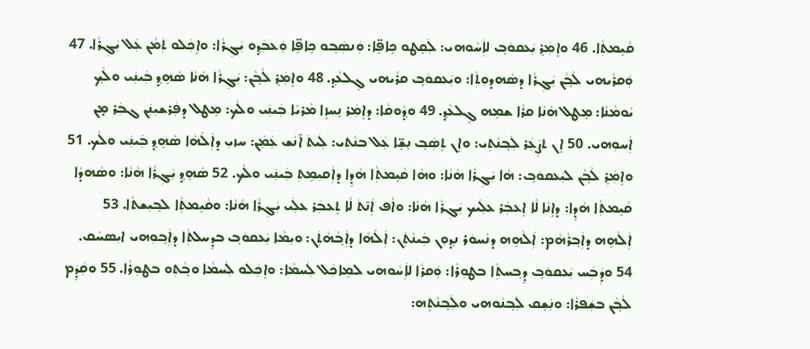ܩܵܝܹܡܬܼܵܐ. 46 ܘܐܸܡܲܪ݂ ܝܲܥܩܘܿܒ݂ ܠܐܲܚܵܘܗܝ: ܠܲܩܸܛܘ ܟܹܐܦܹ̈ܐ: ܘܲܢܣܲܒ݂ܘ ܟܹܐܦܹ̈ܐ ܘܲܥܒܲܕ݂ܘ ܝܲܓܼܪܵܐ: ܘܐܸܟܲܠܘ ܬܲܡܵܢ ܥܲܠ ܝܲܓܼܪܵܐ. 47 ܘܲܩܪܵܝܗܝ ܠܵܒ݂ܵܢ ܝܲܓܼܪܵܐ ܕܣܵܗܕܘܼܬܼܵܐ: ܘܝܲܥܩܘܿܒ݂ ܩܪܵܝܗܝ ܓܸܠܥܵܕ݂. 48 ܘܐܸܡܲܪ݂ ܠܵܒ݂ܵܢ: ܝܲܓܼܪܵܐ ܗܵܢܵܐ ܣܵܗܹܕ݂ ܒܲܝܢܲܝ ܘܠܵܟ݂ ܝܵܘܡܵܢܵܐ: ܡܸܛܠ ܗܵܢܵܐ ܩܪܵܐ ܫܡܹܗ ܓܸܠܥܵܕ݂. 49 ܘܕ݂ܵܘܩܵܐ: ܕܐܸܡܲܪ ܢܸܚܙܸܐ ܡܵܪܝܵܐ ܒܲܝܢܲܝ ܘܠܵܟ: ܡܸܛܠ ܕܦܲܪܫܝܼܢܲܢ ܓܒܲܪ ܡ̣ܢ ܐܲܚܘܼܗܝ. 50 ܐܸܢ ܬܨܲܥܲܪ ܠܲܒ݂ܢܵܬܼܝ: ܘܐܸܢ ܬܸܣܲܒ݂ ܢܸܫܹ̈ܐ ܥܲܠ ܒܢܵܬܼܝ: ܠܲܝܬܿ ܐ̄ܢܵܫ ܥܲܡܲܢ: ܚܙܝܼ ܕܐܲܠܵܗܵܐ ܣܵܗܹܕ݂ ܒܲܝܢܲܝ ܘܠܵܟ. 51 ܘܐܸܡܲܪ݂ ܠܵܒ݂ܵܢ ܠܝܲܥܩܘܿܒ݂: ܗܵܐ ܝܲܓܼܪܵܐ ܗܵܢܵܐ: ܘܗܵܐ ܩܵܝܹܡܬܼܵܐ ܗܵܕܹܐ ܕܐܲܩܝܼܡܹܬܼ ܒܲܝܢܲܝ ܘܠܵܟ. 52 ܣܵܗܸܕ݂ ܝܲܓܼܪܵܐ ܗܵܢܵܐ: ܘܣܵܗܕܵܐ ܩܵܝܹܡܬܼܵܐ ܗܵܕܹܐ: ܕܐܸܢܵܐ ܠܵܐ ܐܸܥܒܲܪ ܥܠܲܝܟ ܝܲܓܼܪܵܐ ܗܵܢܵܐ: ܘܐܵܦ ܐܲܢ̄ܬܿ ܠܵܐ ܬܸܥܒܲܪ ܥܠܲܝ ܝܲܓܼܪܵܐ ܗܵܢܵܐ: ܘܩܵܝܹܡܬܼܵܐ ܠܒ݂ܝܼܫܬܵܐ. 53 ܐܲܠܵܗܹܗ ܕܐܲܒ݂ܪܵܗܵܡ: ܐܲܠܵܗܹܗ ܕܢܵܚܘܿܪ ܢܕ݂ܘܼܢ ܒܲܝܢܵܬܲܢ: ܐܲܠܵܗܵܐ ܕܐܲܒ݂ܵܗܵܬܲܢ: ܘܝܼܡܵܐ ܝܲܥܩܘܿܒ݂ ܒܕܸܚܠܬܼܵܐ ܕܐܲܒ݂ܘܼܗܝ ܐܝܼܣܚܵܩ. 54 ܘܕܲܒܲܚ ܝܲܥܩܘܿܒ݂ ܕܸܒ݂ܚܬܼܵܐ ܒܛܘܼܪܵܐ: ܘܲܩܪܵܐ ܠܐܲܚܵܘܗܝ ܠܡܹܐܟܲܠ ܠܲܚܡܵܐ: ܘܐܸܟܲܠܘ ܠܲܚܡܵܐ ܘܒ݂ܵܬܼܘ ܒܛܘܼܪܵܐ. 55 ܘܩܲܕܸܿܡ ܠܵܒ݂ܵܢ ܒܫܲܦܪܵܐ: ܘܢܲܫܸܩ ܠܲܒ݂ܢܵܘܗܝ ܘܠܲܒ݂ܢܵܬܹܗ: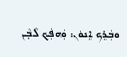ܘܒܲܪܸܟ ܐܸܢܘܿܢ: ܘܲܗܦܲܟ ܠܵܒ݂ܵܢ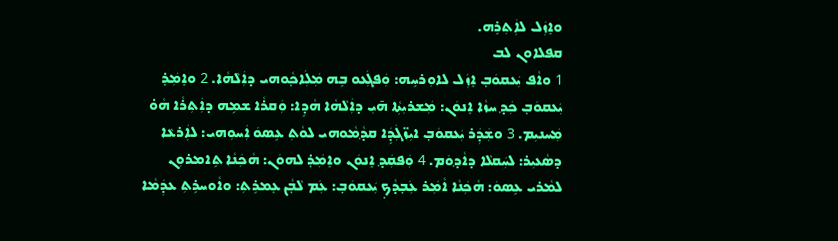ܘܐܸܙܲܠ ܠܐܲܬܼܪܹܗ.
ܩܦܠܐܘܢ ܠܒ
1 ܘܐܵܦ ܝܲܥܩܘܿܒ݂ ܐܸܙܲܠ ܠܐܘܼܪܚܹܗ: ܘܲܦܓܲܥܘ ܒܹܗ ܡܲܠܲܐܟ݂ܵܘܗܝ ܕܐܲܠܵܗܵܐ. 2 ܘܐܸܡܲܪ݂ ܝܲܥܩܘܿܒ݂ ܟܲܕ݂ ܚܙܵܐ ܐܸܢܘܿܢ: ܡܲܫܪܝܼܬܼܵܐ ܗ̄ܝܼ ܕܐܲܠܵܗܵܐ ܗܵܕܹܐ: ܘܲܩܪܵܐ ܫܡܹܗ ܕܐܲܬܼܪܵܐ ܗܵܘ̇ ܡܲܚܢܝܼܡ. 3 ܘܫܲܕܲܪ ܝܲܥܩܘܿܒ݂ ܐܝܼܙ̈ܓܲܕܹܿܐ ܩܕ݂ܵܡܵܘܗܝ ܠܘܵܬܼ ܥܹܣܘܿ ܐܲܚܘܼܗܝ: ܠܐܲܪܥܵܐ ܕܣܵܥܝܼܪ: ܠܚܲܩܠܵܐ ܕܐܵܕ݂ܘܿܡ. 4 ܘܲܦܩܲܕ݂ ܐܸܢܘܿܢ ܘܐܸܡܲܪ݂ ܠܗܘܿܢ: ܗܵܟܲܢܵܐ ܬܹܐܡܪܘܼܢ ܠܡܵܪܝ ܥܹܣܘܿ: ܗܵܟܲܢܵܐ ܐܵܡܲܪ ܥܲܒ݂ܕܵܟ݂ ܝܲܥܩܘܿܒ݂: ܥܲܡ ܠܵܒ݂ܵܢ ܥܸܡܪܹܬܼ: ܘܐܵܘܚܪܹܬܼ ܥܕܲܡܵܐ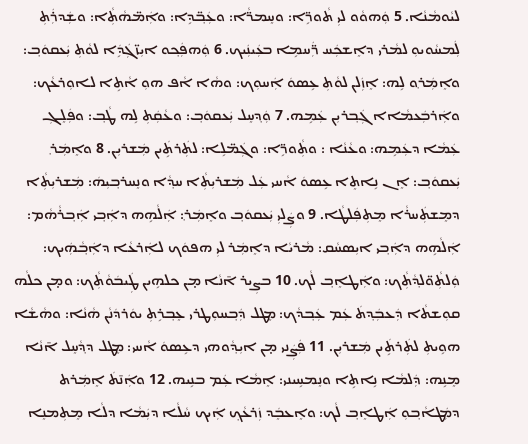ܠܝܵܘܡܵܢܵܐ. 5 ܘܲܗܘܵܘ ܠܝܼ ܬܵܘܪܹ̈ܐ: ܘܚܸܡܪ̈ܵܐ: ܘܥܲܒ݂̈ܕܹܐ: ܘܐܲܡ̈ܗܵܬܼܵܐ: ܘܫܲܕܪܲܬܼ ܠܲܡܚܵܘܝܘܼ ܠܡܵܪܝ ܕܐܸܫܟܲܚ ܪ̈ܲܚܡܹܐ ܒܥܲܝܢܲܝܟ. 6 ܘܲܗܦܲܟ݂ܘ ܐܝܼܙ̈ܓܲܕܹܿܐ ܠܘܵܬܼ ܝܲܥܩܘܿܒ݂: ܘܐܸܡܲܪ݂ܘ ܠܹܗ: ܐܸܙܲܠܢ ܠܘܵܬܼ ܥܹܣܘܿ ܐܲܚܘܼܟ: ܘܗܵܐ ܐܵܦ ܗܘܼ ܐܵܬܹܐ ܠܐܘܼܪܥܵܟ: ܘܐܲܪܒܲܥܡܵܐܐ ܓܲܒ݂ܪܝܼܢ ܥܲܡܹܗ. 7 ܘܲܕ݂ܚܸܠ ܝܲܥܩܘܿܒ݂: ܘܥܵܩܲܬܼ ܠܹܗ ܛܵܒ݂: ܘܦܲܠܸܓܼ ܥܲܡܵܐ ܕܥܲܡܹܗ: ܘܥܵܢܵܐ : ܘܬܼܵܘܪܹ̈ܐ: ܘܓܲܡ̈ܠܹܐ: ܠܬܲܪܬܹܿܝܢ ܡܲܫܪܝܼܢ. 8 ܘܐܸܡܲܪ݂ ܝܲܥܩܘܿܒ݂: ܐܸܢ ܢܹܐܬܸܐ ܥܹܣܘܿ ܐܵܚܝ ܥܲܠ ܡܲܫܪܝܼܬܼܵܐ ܚܕ݂ܵܐ ܘܢܸܚܪܒ݂ܝܼܗܿ: ܡܲܫܪܝܼܬܼܵܐ ܕܡܸܫܬܲܚܪܵܐ ܡܸܬܼܦܲܠܛܵܐ. 9 ܘܨܲܠܝܼ ܝܲܥܩܘܿܒ݂ ܘܐܸܡܲܪ݂: ܐܲܠܵܗܹܗ ܕܐܲܒ݂ܝ ܐܲܒ݂ܪܵܗܵܡ: ܐܲܠܵܗܹܗ ܕܐܲܒ݂ܝ ܐܝܼܣܚܵܩ: ܡܵܪܝܵܐ ܕܐܸܡܲܪ ܠܝܼ ܗܦܘܿܟ ܠܐܲܪܥܵܐ ܕܐܲܒ݂ܵܗܲܝܟ: ܘܲܠܬܼܵܘ̈ܠܕ݂ܵܬܼܵܟ: ܘܐܲܛܐܸܒ݂ ܠܵܟ. 10 ܒܨܼܝܪ ܐ̄ܢܵܐ ܡ̣ܢ ܟܠܗܹܝܢ ܛܲܝܒܿܘܵܬܼܵܟ: ܘܡ̣ܢ ܟܠܵܗ ܩܘܼܫܬܵܐ ܕܲܥܒܲܕ݂ܬܿ ܥܲܡ ܥܲܒ݂ܕܵܟ: ܡܸܛܠ ܕܲܒ݂ܚܘܼܛܪܝ ܥܸܒ݂ܪܹܬܼ ܝܘܿܪܕܿܢܵܢ ܗܵܢܵܐ: ܘܗܵܫܵܐ ܗܘܹܝܬܼ ܠܬܲܪܬܹܿܝܢ ܡܲܫܪܝܼܢ. 11 ܦܲܨܲܢܝ ܡ̣ܢ ܐܝܼܕ݂ܵܘܗܝ ܕܥܹܣܘܿ ܐܵܚܝ: ܡܸܛܠ ܕܕ݂ܵܚܸܠ ܐ̄ܢܵܐ ܡܸܢܹܗ: ܕܲܠܡܵܐ ܢܹܐܬܹܐ ܘܢܸܡܚܹܝܢܝ: ܐܸܡܵܐ ܥܲܡ ܒܢܹܝܗ. 12 ܘܐܲܢ̄ܬܿ ܐܸܡܲܪܬ ܕܡܲܛܐܵܒ݂ܘܼ ܐܲܛܐܸܒ݂ ܠܵܟ: ܘܐܸܥܒܸܿܕ ܙܲܪܥܵܟ݂ ܐܲܝܟ ܚܵܠܵܐ ܕܝܲܡܵܐ ܕܠܵܐ ܡܸܬܼܡܢܸܐ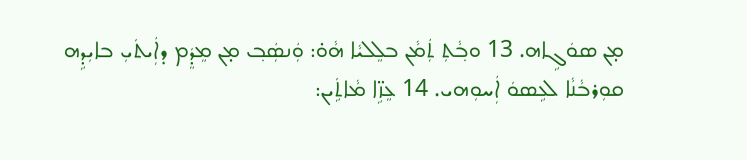ܡ̣ܢ ܣܘܿܓܹܐܗ. 13 ܘܒ݂ܵܬܼ ܬܲܡܵܢ ܒܠܸܠܝܵܐ ܗܵܘ̇: ܘܲܢܣܲܒ݂ ܡ̣ܢ ܡܸܕܸܿܡ ܕܐܲܝܬܿܝܼ ܒܐܝܼܕܹܗ ܩܘܼܪܒܵܢܵܐ ܠܥܹܣܘܿ ܐܲܚܘܼܗܝ. 14 ܥܸܙܹ̈ܐ ܡܵܐܬܹܿܝܢ: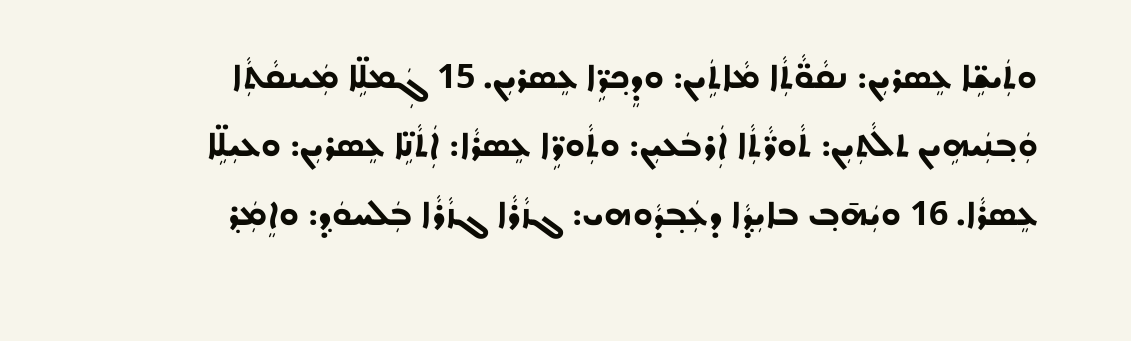ܘܬܲܝܫܹ̈ܐ ܥܸܣܪܝܼܢ: ܢܩܵܘ̈ܵܬܼܵܐ ܡܵܐܬܹܿܝܢ: ܘܕܸܟ݂ܪܹ̈ܐ ܥܸܣܪܝܼܢ. 15 ܓܲܡܠܹ̈ܐ ܡܲܝܢܩܵܬܼܵܐ ܘܲܒ݂ܢܲܝܗܹܝܢ ܬܠܵܬܼܝܼܢ: ܬܵܘܪ̈ܵܬܼܵܐ ܐܲܪܒܿܥܝܼܢ: ܘܬܼܵܘܪܹ̈ܐ ܥܸܣܪܵܐ: ܐܲܬܵܢܹ̈ܐ ܥܸܣܪܝܼܢ: ܘܥܝܼܠܹ̈ܐ ܥܸܣܪܵܐ. 16 ܘܝܲܗ̄ܒ݂ ܒܐܝܼܕ݂ܵܐ ܕܥܲܒ݂ܕܵܘܗܝ: ܓܙܵܪܵܐ ܓܙܵܪܵܐ ܒܲܠܚܘܿܕ݂: ܘܐܸܡܲܪ݂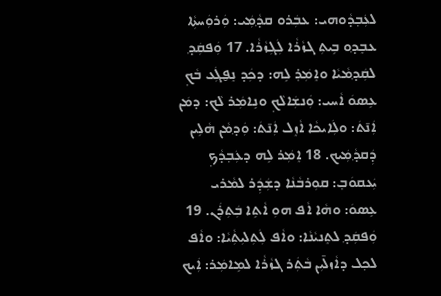ܠܥܲܒ݂ܕܵܘܗܝ: ܥܒܲܪܘ ܩܕ݂ܵܡܲܝ: ܘܲܪܘܲܚܬܼܵܐ ܥܒܸܕ݂ܘ ܒܹܝܬܼ ܓܙܵܪܵܐ ܠܲܓܼܙܵܪܵܐ. 17 ܘܲܦܩܲܕ݂ ܠܩܲܕ݂ܡܵܝܵܐ ܘܐܸܡܲܪ݂ ܠܹܗ: ܕܟܲܕ ܢܸܦ̮ܓܲܥ ܒܵܟ݂ ܥܹܣܘܿ ܐܵܚܝ: ܘܲܢܫܲܐܠܵܟ݂ ܘܢܹܐܡܲܪ ܠܵܟ: ܕܡܿܢ ܐܲܢ̄ܬܿ: ܘܠܲܐܝܟܵܐ ܐܵܙܸܠ ܐܲܢ̄ܬܿ: ܘܲܕ݂ܡܵܢ ܗܵܠܹܝܢ ܕܲܩܕ݂ܵܡܲܝܟ. 18 ܐܸܡܲܪ ܠܹܗ ܕܥܲܒ݂ܕܵܟ݂ ܝܲܥܩܘܿܒ݂: ܩܘܼܪܒܵܢܵܐ ܕܫܲܕܲܪ ܠܡܵܪܝ ܥܹܣܘܿ: ܘܗܵܐ ܐܵܦ ܗܘܼ ܐܵܬܹܐ ܒܲܬܼܪܲܢ. 19 ܘܲܦܩܲܕ݂ ܠܬܸܢܝܵܢܵܐ: ܘܐܵܦ ܠܲܬܼܠܝܼܬܼܵܝܵܐ: ܘܐܵܦ ܠܟ݂ܠ ܕܐܵܙܠ̄ܝܼܢ ܒܵܬܲܪ ܓܙܵܪܵܐ ܠܡܹܐܡܲܪ: ܐܲܝܟ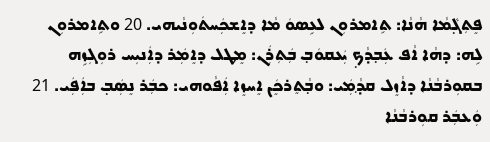ܦܸܬܼܓ݂ܵܡܵܐ ܗܵܢܵܐ: ܬܹܐܡܪܘܼܢ ܠܥܹܣܘܿ ܡܵܐ ܕܐܸܫܟܲܚܬܿܘܼܢܵܝܗܝ. 20 ܘܬܹܐܡܪܘܼܢ ܠܹܗ: ܕܗܵܐ ܐܵܦ ܥܲܒ݂ܕܵܟ݂ ܝܲܥܩܘܿܒ݂ ܒܲܬܼܪܲܢ: ܡܸܛܠ ܕܐܸܡܲܪ ܕܐܲܢܝܼܚ ܪܘܼܓܼܙܹܗ ܒܩܘܼܪܒܵܢܵܐ ܕܐܵܙܸܠ ܩܕ݂ܵܡܲܝ: ܘܒ݂ܵܬܸܪܟܸܿܢ ܐܸܚܙܸܐ ܐܲܦܵܘܗܝ: ܟܒܲܪ ܢܸܣܲܒ݂ ܒܐܲܦܲܝ. 21 ܘܲܥܒܲܪ ܩܘܼܪܒܵܢܵܐ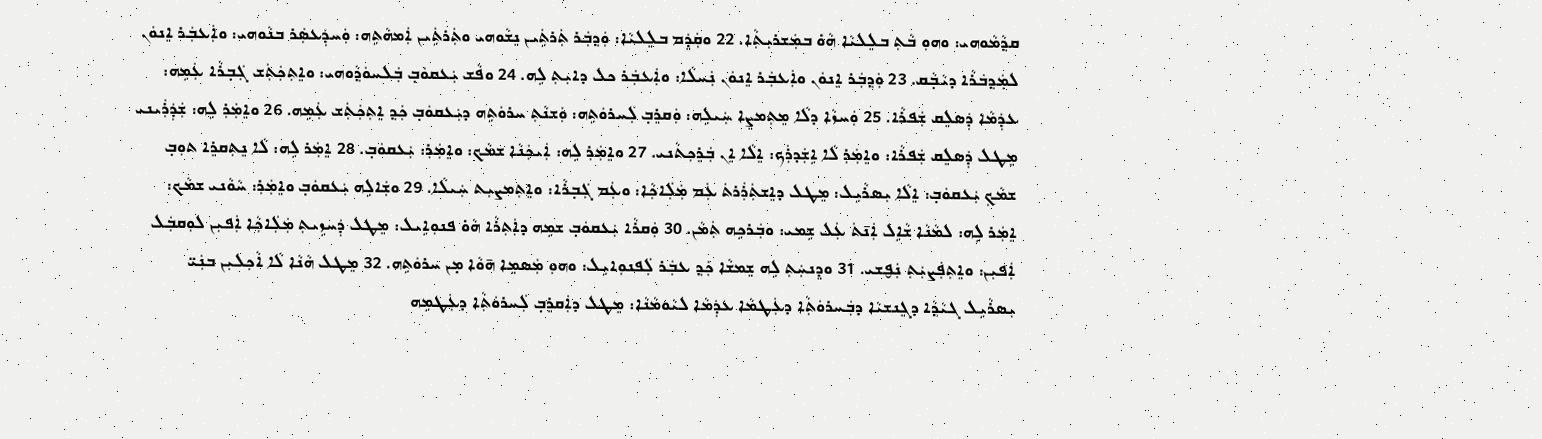ܩܕ݂ܵܡܵܘܗܝ: ܘܗܘܼ ܒܵܬܼ ܒܠܸܠܝܵܐ ܗܵܘ̇ ܒܡܲܫܪܝܼܬܼܵܐ. 22 ܘܩܲܕܸܿܡ ܒܠܸܠܝܵܐ: ܘܲܕ݂ܒܲܪ ܬܲܪܬܹܿܝܢ ܢܸܫܵܘܗܝ ܘܬܲܪܬܹܿܝܢ ܐܲܡܗܵܬܹܗ: ܘܲܚܕܲܥܣܲܪ ܒܢܵܘܗܝ: ܘܐܲܥܒܲܪ ܐܸܢܘܿܢ ܠܡܲܕ݂ܒܿܪܵܐ ܕܝܵܒ݂ܵܩ. 23 ܘܲܕ݂ܒܲܪ ܐܸܢܘܿܢ ܘܐܲܥܒܲܪ ܐܸܢܘܿܢ ܢܲܚܠܵܐ: ܘܐܲܥܒܲܪ ܟܠ ܕܐܝܼܬܼ ܠܹܗ. 24 ܘܦܵܫ ܝܲܥܩܘܿܒ݂ ܒܲܠܚܘܿܕ݂ܵܘܗܝ: ܘܐܸܬܼܟܲܬܲܫ ܓܲܒ݂ܪܵܐ ܥܲܡܹܗ: ܥܕܲܡܵܐ ܕܲܣܠܸܩ ܫܲܦܪܵܐ. 25 ܘܲܚܙܵܐ ܕܠܵܐ ܡܸܬܼܡܨܸܐ ܚܲܝܠܹܗ: ܘܲܩܪܸܒ݂ ܠܲܚܪܘܿܬܹܗ: ܘܲܫܢܵܬܼ ܚܪܘܿܬܹܗ ܕܝܲܥܩܘܿܒ݂ ܟܲܕ݂ ܐܸܬܼܟܲܬܲܫ ܥܲܡܹܗ. 26 ܘܐܸܡܲܪ݂ ܠܹܗ: ܫܲܕܲܪܲܝܢܝ ܡܸܛܠ ܕܲܣܠܸܩ ܫܲܦܪܵܐ: ܘܐܸܡܲܪ݂ ܠܵܐ ܐܹܫܲܕܪܲܟ: ܐܸܠܵܐ ܐܸܢ ܒܲܪܸܟ݂ܬܵܢܝ. 27 ܘܐܸܡܲܪ݂ ܠܹܗ: ܐܲܝܟܲܢܵܐ ܫܡܵܟ: ܘܐܸܡܲܪ݂: ܝܲܥܩܘܿܒ݂. 28 ܐܸܡܲܪ ܠܹܗ: ܠܵܐ ܢܸܬܼܩܪܸܐ ܬܘܼܒ݂ ܫܡܵܟ݂ ܝܲܥܩܘܿܒ݂: ܐܸܠܵܐ ܝܼܣܪܵܝܹܠ: ܡܸܛܠ ܕܐܸܫܬܲܪܲܪܬܿ ܥܲܡ ܡܲܠܲܐܟ݂ܵܐ: ܘܥܲܡ ܓܲܒ݂ܪܵܐ: ܘܐܸܬܼܡܨܝܼܬ ܚܲܝܠܵܐ. 29 ܘܫܲܐܠܹܗ ܝܲܥܩܘܿܒ݂ ܘܐܸܡܲܪ݂: ܚܵܘܵܢܝ ܫܡܵܟ: ܐܸܡܲܪ ܠܹܗ: ܠܡܵܢܵܐ ܫܵܐܹܠ ܐܲܢ̄ܬܿ ܥܲܠ ܫܹܡܝ: ܘܒܲܪܟܹܗ ܬܲܡܵܢ. 30 ܘܲܩܪܵܐ ܝܲܥܩܘܿܒ݂ ܫܡܹܗ ܕܐܲܬܼܪܵܐ ܗܵܘ̇ ܦܢܘܼܐܹܝܠ: ܡܸܛܠ ܕܲܚܙܹܝܬܼ ܡܲܠܲܐܟ݂ܵܐ ܐܲܦܝܼܢ ܠܘܼܩܒܲܠ ܐܲܦܝܼܢ: ܘܐܸܬܼܦܲܨܝܲܬܼ ܢܲܦ̮ܫܝ. 31 ܘܕܸܢܚܲܬܼ ܠܹܗ ܫܸܡܫܵܐ ܟܲܕ݂ ܥܒܲܪ ܠܲܦܢܘܼܐܝܹܠ: ܘܗܘܼ ܡܲܣܡܸܐ ܗ̄ܘܵܐ ܡ̣ܢ ܚܪܘܿܬܹܗ. 32 ܡܸܛܠ ܗܵܢܵܐ ܠܵܐ ܐܵܟ݂ܠܝܼܢ ܒܢܲܝ̈ ܝܼܣܪܵܝܹܠ ܓܝܵܕ݂ܵܐ ܕܓܸܢܫܝܵܐ ܕܒܲܚܪܘܿܬܼܵܐ ܕܥܲܛܡܵܐ ܥܕܲܡܵܐ ܠܝܵܘܡܵܢܵܐ: ܡܸܛܠ ܕܐܲܩܪܸܒ݂ ܠܲܚܪܘܿܬܼܵܐ ܕܥܲܛܡܹܗ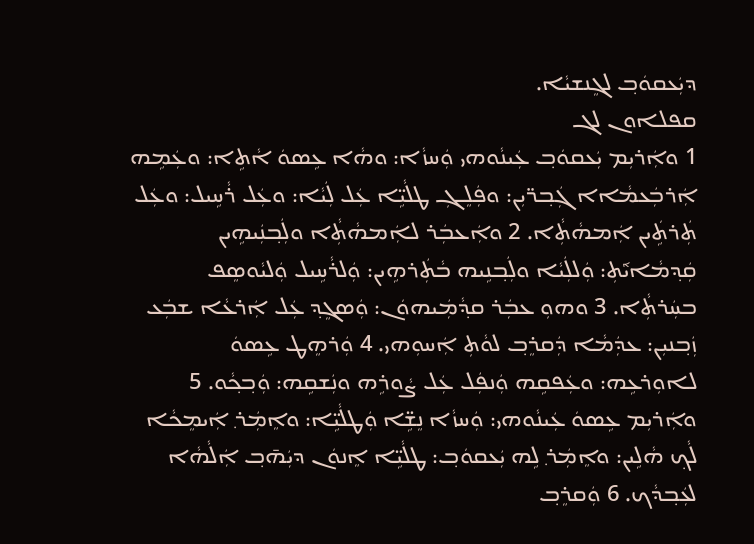ܕܝܲܥܩܘܿܒ݂ ܠܓܸܢܫܝܵܐ.
ܩܦܠܐܘܢ ܠܓ
1 ܘܐܲܪܝܼܡ ܝܲܥܩܘܿܒ݂ ܥܲܝܢܵܘܗܝ ܘܲܚܙܵܐ: ܘܗܵܐ ܥܹܣܘܿ ܐܵܬܹܐ: ܘܥܲܡܹܗ ܐܲܪܒܲܥܡܵܐܐ ܓܲܒ݂ܪ̈ܝܼܢ: ܘܦܲܠܸܓܼ ܛܠܵܝܹ̈ܐ ܥܲܠ ܠܲܝܵܐ: ܘܥܲܠ ܪܵܚܹܝܠ: ܘܥܲܠ ܬܲܪܬܹܿܝܢ ܐܲܡܗܵܬܼܵܐ. 2 ܘܐܲܥܒܲܪ ܠܐܲܡܗܵܬܼܵܐ ܘܠܲܒ݂ܢܲܝܗܹܝܢ ܩܲܕ݂ܡܵܐܝܑܬܼ: ܘܲܠܠܲܝܵܐ ܘܠܲܒ݂ܢܹܝܗ ܒܵܬܲܪܗܹܝܢ: ܘܲܠܪܵܚܹܝܠ ܘܲܠܝܵܘܣܸܦ ܒܚܲܪܬܼܵܐ. 3 ܘܗܘܼ ܥܒܲܪ ܩܕ݂ܵܡܲܝܗܘܿܢ: ܘܲܣܓܸܕ݂ ܥܲܠ ܐܲܪܥܵܐ ܫܒܲܥ ܙܲܒ݂ܢܝܼܢ: ܥܕܲܡܵܐ ܕܲܩܪܸܒ݂ ܠܘܵܬܼ ܐܲܚܘܼܗܝ. 4 ܘܲܪܗܸܛ ܥܹܣܘܿ ܠܐܘܼܪܥܹܗ: ܘܥܲܦܩܹܗ ܘܲܢܦܲܠ ܥܲܠ ܨܵܘܪܹܗ ܘܢܲܫܩܹܗ: ܘܲܒ݂ܟ݂ܵܘ. 5 ܘܐܲܪܝܼܡ ܥܹܣܘܿ ܥܲܝܢܵܘܗܝ: ܘܲܚܙܵܐ ܢܸܫܹ̈ܐ ܘܲܛܠܵܝܹ̈ܐ: ܘܐܸܡܲܪ݂ ܐܲܝܡܸܟܵܐ ܠܵܟ݂ ܗܵܠܹܝܢ: ܘܐܸܡܲܪ݂ ܠܹܗ ܝܲܥܩܘܿܒ݂: ܛܠܵܝܹ̈ܐ ܐܸܢܘܿܢ ܕܝܲܗ̄ܒ݂ ܐܲܠܵܗܵܐ ܠܥܲܒ݂ܕܵܟ. 6 ܘܲܩܪܸܒ݂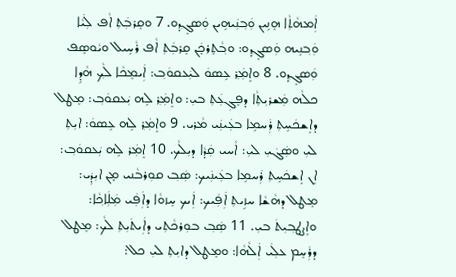ܐܲܡܗܵܬܼܵܐ ܗܸܢܹܝܢ ܘܲܒ݂ܢܲܝܗܹܝܢ ܘܲܣܓܸܕ݂ܘ. 7 ܘܩܸܪܒܲܬܼ ܐܵܦ ܠܲܝܵܐ ܘܲܒ݂ܢܹܝܗ ܘܲܣܓܸܕ݂ܘ: ܘܒ݂ܵܬܸܪܟܸܿܢ ܩܸܪܒܲܬܼ ܐܵܦ ܪܵܚܹܝܠ ܘܝܵܘܣܸܦ ܘܲܣܓܸܕ݂ܘ. 8 ܘܐܸܡܲܪ݂ ܥܹܣܘܿ ܠܝܲܥܩܘܿܒ݂: ܐܲܝܡܸܟܵܐ ܠܵܟ݂ ܗܵܕܹܐ ܟܠܵܗ ܡܲܫܪܝܼܬܼܵܐ ܕܦܸܓܼܥܲܬܼ ܒܝܼ: ܘܐܸܡܲܪ݂ ܠܹܗ ܝܲܥܩܘܿܒ݂: ܡܸܛܠ ܕܐܸܫܟܿܚܹܬܼ ܪܲܚܡܹܐ ܒܥܲܝܢܲܝ ܡܵܪܝ. 9 ܘܐܸܡܲܪ݂ ܠܹܗ ܥܹܣܘܿ: ܐܝܼܬܼ ܠܝܼ ܘܣܲܓܿܝܼ ܠܝܼ: ܐܵܚܝ ܩܲܕܵܐ ܕܝܼܠܵܟ. 10 ܐܸܡܲܪ ܠܹܗ ܝܲܥܩܘܿܒ݂: ܐܸܢ ܐܸܫܟܿܚܹܬܼ ܪܲܚܡܹܐ ܒܥܲܝܢܲܝܟ: ܣܲܒ݂ ܩܘܼܪܒܵܢܝ ܡ̣ܢ ܐܝܼܕܲܝ: ܡܸܛܠ ܕܗܵܫܵܐ ܚܙܹܝܬܼ ܐܲܦܲܝܟ: ܐܲܝܟ ܚܸܙܘܵܐ ܕܐܲܦܲܝ ܡܲܠܲܐܟ݂ܵܐ: ܘܐܸܨܛܒ݂ܝܼܬܿ ܒܝܼ. 11 ܣܲܒ݂ ܒܘܼܪܟܵܬܼܝ ܕܐܲܝܬܿܝܼܬܼ ܠܵܟ: ܡܸܛܠ ܕܪܲܚܸܡ ܥܠܲܝ ܐܲܠܵܗܵܐ: ܘܡܸܛܠ ܕܐܝܼܬܼ ܠܝܼ ܟܠ: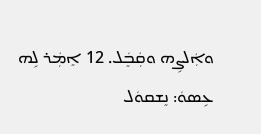ܘܐܲܠܨܹܗ ܘܩܲܒܸܿܠ. 12 ܐܸܡܲܪ ܠܹܗ ܥܹܣܘܿ: ܢܸܫܩܘܿܠ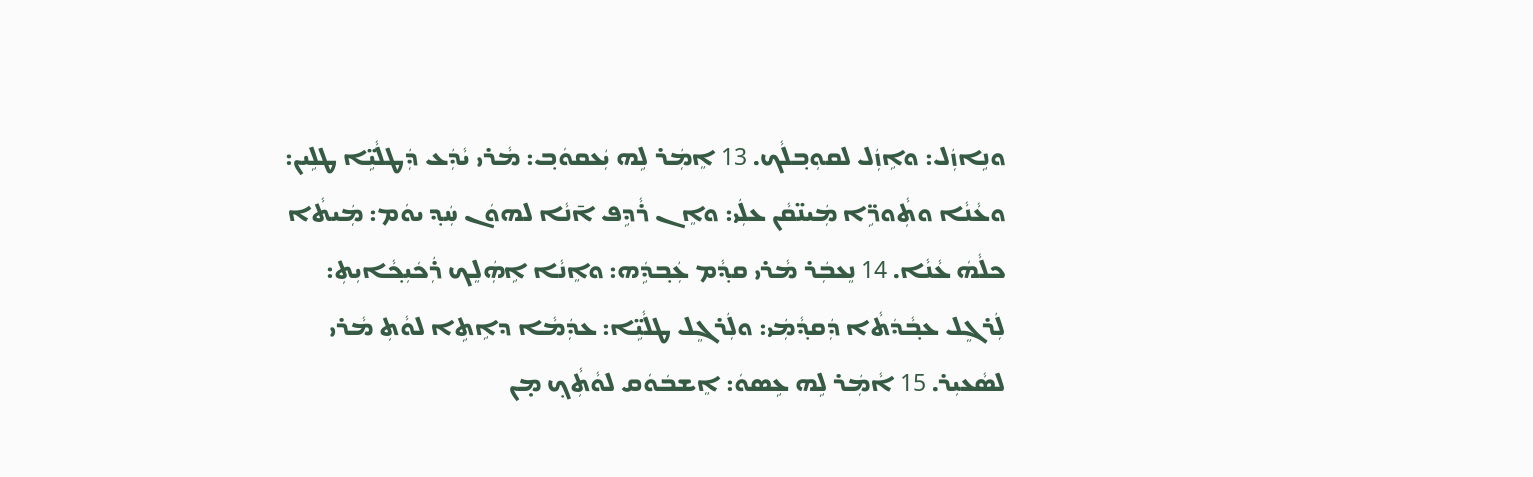ܘܢܹܐܙܲܠ: ܘܐܹܙܲܠ ܠܩܘܼܒ݂ܠܵܟ. 13 ܐܸܡܲܪ ܠܹܗ ܝܲܥܩܘܿܒ݂: ܡܵܪܝ ܝܵܕܲܥ ܕܲܛܠܵܝܹ̈ܐ ܛܠܹܝܢ: ܘܥܵܢܵܐ ܘܬܼܵܘܪܹ̈ܐ ܡܲܝܢ̈ܩܵܢ ܥܠܲܝ: ܘܐܸܢ ܪܵܕܹܦ ܐ̄ܢܵܐ ܠܗܘܿܢ ܚܲܕ݂ ܝܘܿܡ: ܡܲܝܬܵܐ ܟܠܵܗܿ ܥܵܢܵܐ. 14 ܢܸܥܒܲܪ ܡܵܪܝ ܩܕ݂ܵܡ ܥܲܒ݂ܕܹܿܗ: ܘܐܸܢܵܐ ܐܹܗܲܠܸܟ ܪܲܟܿܝܼܟ݂ܵܐܝܼܬܼ: ܠܲܪܓܸܠ ܥܒ݂ܵܕܿܬܵܐ ܕܲܩܕ݂ܵܡܲܝ: ܘܠܲܪܓܸܠ ܛܠܵܝܹ̈ܐ: ܥܕܲܡܵܐ ܕܐܹܬܹܐ ܠܘܵܬܼ ܡܵܪܝ ܠܣܵܥܝܼܪ. 15 ܐܵܡܲܪ ܠܹܗ ܥܹܣܘܿ: ܐܸܫܒܿܘܿܩ ܠܘܵܬܼܵܟ݂ ܡ̣ܢ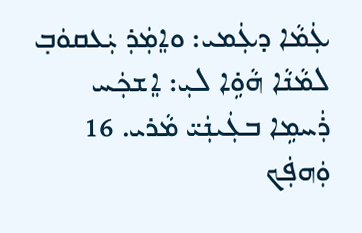ܥܲܡܵܐ ܕܥܲܡܝ: ܘܐܸܡܲܪ݂ ܝܲܥܩܘܿܒ݂ ܠܡܵܢܵܐ ܗܵܘܹ̇ܐ ܠܝܼ: ܐܸܫܟܲܚ ܪܲܚܡܹܐ ܒܥܲܝܢܲܝ̈ ܡܵܪܝ. 16 ܘܲܗܦܲܟ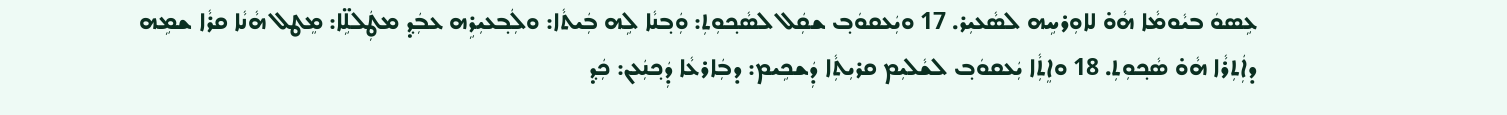ܥܹܣܘܿ ܒܝܵܘܡܵܐ ܗܵܘ̇ ܠܐܘܼܪܚܹܗ ܠܣܵܥܝܼܪ. 17 ܘܝܲܥܩܘܿܒ݂ ܫܩܲܠ ܠܣܵܟ݂ܘܼܬܼ: ܘܲܒ݂ܢܵܐ ܠܹܗ ܒܲܝܬܵܐ: ܘܠܲܒ݂ܥܝܼܪܹܗ ܥܒܲܕ݂ ܡܛܲܠܠܹ̈ܐ: ܡܸܛܠ ܗܵܢܵܐ ܩܪܵܐ ܫܡܹܗ ܕܐܲܬܼܪܵܐ ܗܵܘ̇ ܣܵܟ݂ܘܼܬܼ. 18 ܘܐܸܬܼܵܐ ܝܲܥܩܘܿܒ݂ ܠܫܵܠܝܼܡ ܩܪܝܼܬܼܵܐ ܕܲܫܟܹܝܡ: ܕܒܲܐܪܥܵܐ ܕܲܟ݂ܢܲܥܢ: ܟܲܕ݂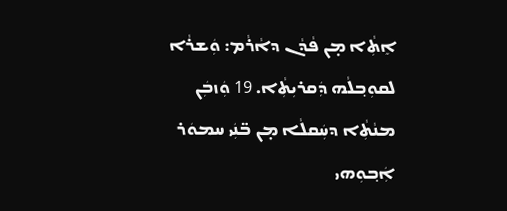ܐܸܬܼܵܐ ܡ̣ܢ ܦܵܕܵܢ ܕܐܵܪܵܡ: ܘܲܫܪܵܐ ܠܩܘܼܒ݂ܠܵܗ ܕܲܩܪܝܼܬܼܵܐ. 19 ܘܲܙܒܲܢ ܡܢܵܬܼܵܐ ܕܚܲܩܠܵܐ ܡ̣ܢ ܒ̈ܢܲܝ ܚܡܘܿܪ ܐܲܒ݂ܘܼܗܝ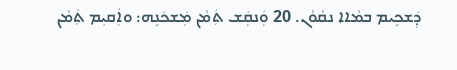ܕܲܫܟܹܝܡ ܒܡܵܐܐ ܢܩܵܘܵܢ. 20 ܘܲܢܩܲܫ ܬܲܡܵܢ ܡܲܫܟܿܢܹܗ: ܘܐܲܩܝܼܡ ܬܲܡܵܢ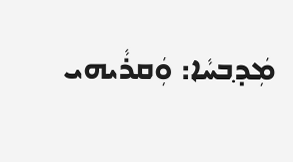ܡܲܕ݂ܒܚܵܐ: ܘܲܩܪܵܝܗܝ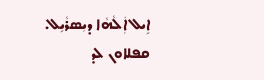ܐܹܝܠ ܐܲܠܵܗܵܐ ܕܝܼܣܪܵܝܹܠ.
ܩܦܠܐܘܢ ܠܕ